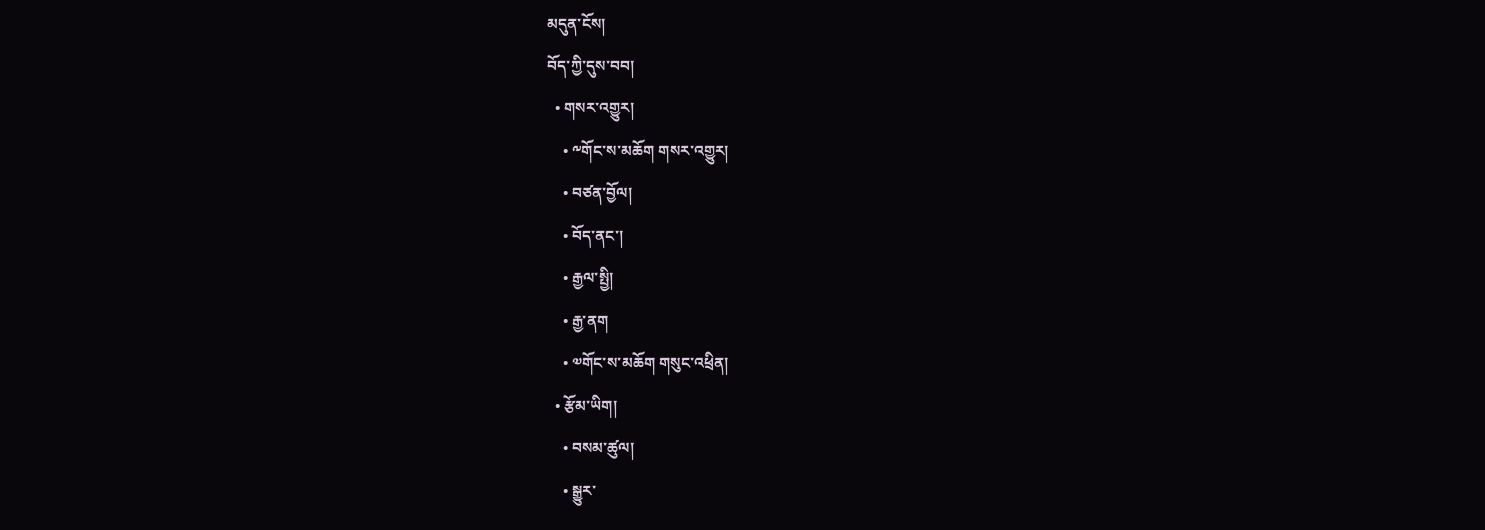མདུན་ངོས།
བོད་ཀྱི་དུས་བབ།
  • གསར་འགྱུར།
    • ༸གོང་ས་མཆོག གསར་འགྱུར།
    • བཙན་བྱོལ།
    • བོད་ནང་།
    • རྒྱལ་སྤྱི།
    • རྒྱ་ནག
    • ༧གོང་ས་མཆོག གསུང་འཕྲིན།
  • རྩོམ་ཡིག།
    • བསམ་ཚུལ།
    • སྒྱུར་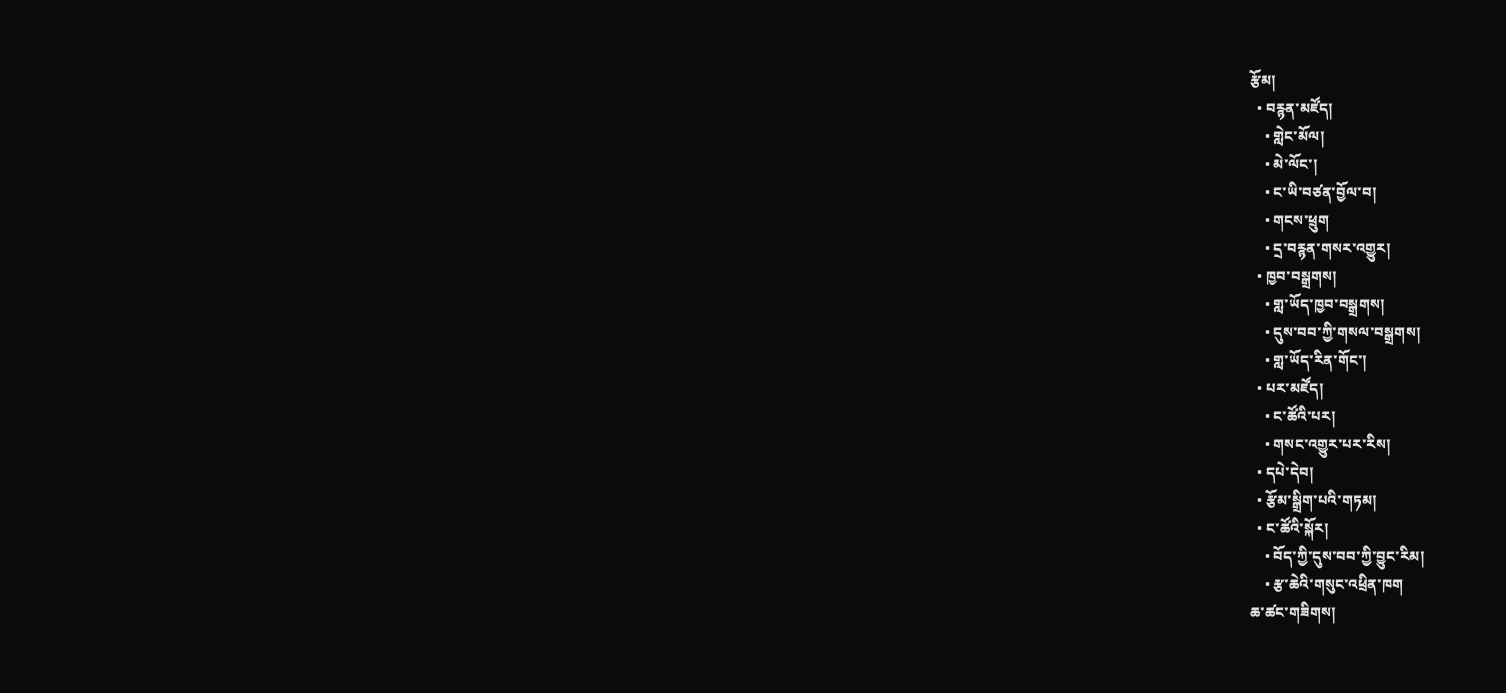རྩོམ།
  • བརྙན་མཛོད།
    • གླེང་མོལ།
    • མེ་ལོང་།
    • ང་ཡི་བཙན་བྱོལ་བ།
    • གངས་ཕྲུག
    • དྲ་བརྙན་གསར་འགྱུར།
  • ཁྱབ་བསྒྲགས།
    • གླ་ཡོད་ཁྱབ་བསྒྲགས།
    • དུས་བབ་ཀྱི་གསལ་བསྒྲགས།
    • གླ་ཡོད་རིན་གོང་།
  • པར་མཛོད།
    • ང་ཚོའི་པར།
    • གསང་འགྱུར་པར་རིས།
  • དཔེ་དེབ།
  • རྩོམ་སྒྲིག་པའི་གཏམ།
  • ང་ཚོའི་སྐོར།
    • བོད་ཀྱི་དུས་བབ་ཀྱི་བྱུང་རིམ།
    • རྩ་ཆེའི་གསུང་འཕྲིན་ཁག
ཆ་ཚང་གཟིགས།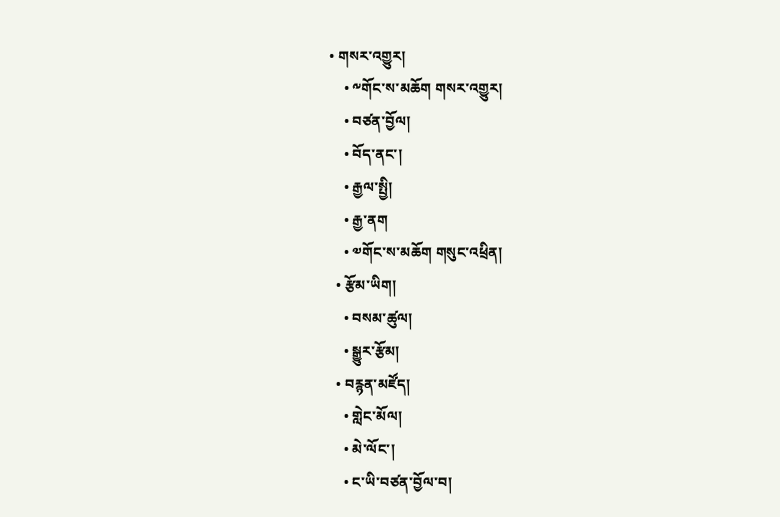• གསར་འགྱུར།
    • ༸གོང་ས་མཆོག གསར་འགྱུར།
    • བཙན་བྱོལ།
    • བོད་ནང་།
    • རྒྱལ་སྤྱི།
    • རྒྱ་ནག
    • ༧གོང་ས་མཆོག གསུང་འཕྲིན།
  • རྩོམ་ཡིག།
    • བསམ་ཚུལ།
    • སྒྱུར་རྩོམ།
  • བརྙན་མཛོད།
    • གླེང་མོལ།
    • མེ་ལོང་།
    • ང་ཡི་བཙན་བྱོལ་བ།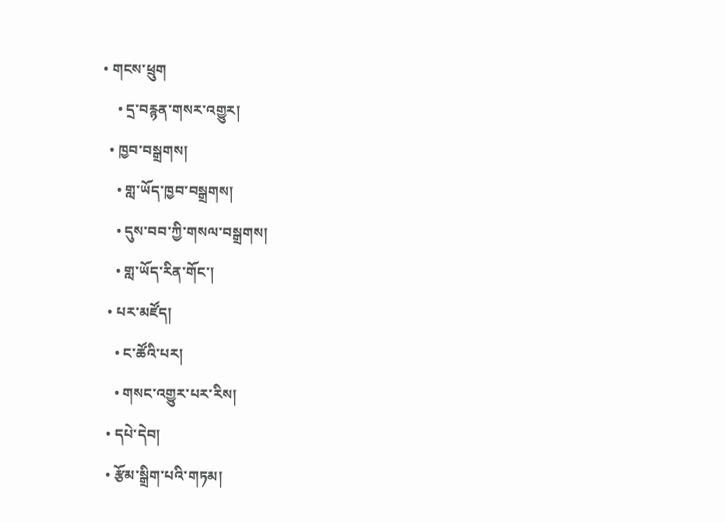• གངས་ཕྲུག
    • དྲ་བརྙན་གསར་འགྱུར།
  • ཁྱབ་བསྒྲགས།
    • གླ་ཡོད་ཁྱབ་བསྒྲགས།
    • དུས་བབ་ཀྱི་གསལ་བསྒྲགས།
    • གླ་ཡོད་རིན་གོང་།
  • པར་མཛོད།
    • ང་ཚོའི་པར།
    • གསང་འགྱུར་པར་རིས།
  • དཔེ་དེབ།
  • རྩོམ་སྒྲིག་པའི་གཏམ།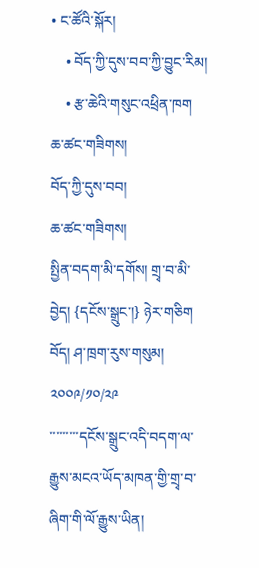• ང་ཚོའི་སྐོར།
    • བོད་ཀྱི་དུས་བབ་ཀྱི་བྱུང་རིམ།
    • རྩ་ཆེའི་གསུང་འཕྲིན་ཁག
ཆ་ཚང་གཟིགས།
བོད་ཀྱི་དུས་བབ།
ཆ་ཚང་གཟིགས།
སྤྱིན་བདག་མི་དགོས། གྲྭ་བ་མི་བྱེད། {དངོས་སྒྲུང་།} ཉེར་གཅིག
བོད། ཤ་ཁྲག་རུས་གསུམ།
༢༠༠༩/༡༠/༢༩
་་་་་་་་་དངོས་སྒྲུང་འདི་བདག་ལ་རྒྱུས་མངའ་ཡོད་མཁན་གྱི་གྲྭ་བ་ཞིག་གི་ལོ་རྒྱུས་ཡིན།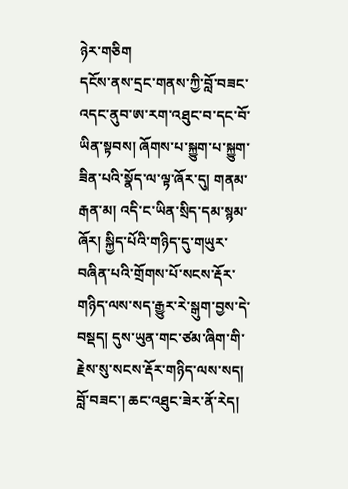ཉེར་གཅིག
དངོས་ནས་དྲང་གནས་ཀྱི་བློ་བཟང་འདང་ནུབ་ཨ་རག་འཐུང་བ་དང་བོ་ཡིན་སྟབས། ཞོགས་པ་སྐྱུག་པ་སྐྱུག་ཟིན་པའི་སྣོད་ལ་ལྟ་ཞོར་དུ། གནམ་རྒན་མ། འདི་ང་ཡིན་སྲིད་དམ་སྙམ་ཞོར། སྐྱིད་པོའི་གཉིད་དུ་གཡུར་བཞིན་པའི་གྲོགས་པོ་སངས་རྡོར་གཉིད་ལས་སད་རྒྱུར་རེ་སྒུག་བྱས་དེ་བསྡད། དུས་ཡུན་གང་ཙམ་ཞིག་གི་རྗེས་སུ་སངས་རྡོར་གཉིད་ལས་སད།
བློ་བཟང་། ཆང་འཐུང་ཟེར་ནོ་རེད།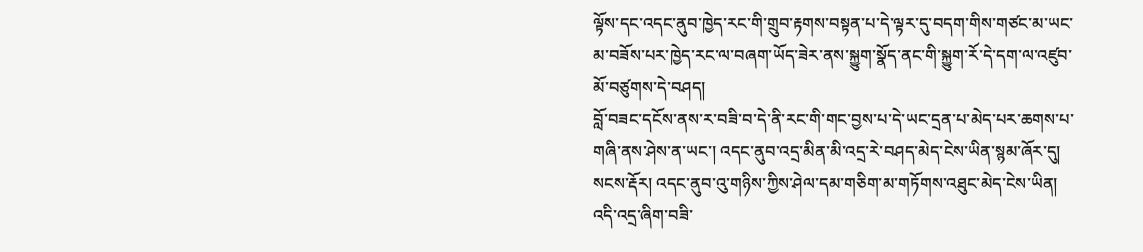ལྟོས་དང་འདང་ནུབ་ཁྱེད་རང་གི་གྲུབ་རྟགས་བསྟན་པ་དེ་ལྟར་དུ་བདག་གིས་གཙང་མ་ཡང་མ་བཟོས་པར་ཁྱེད་རང་ལ་བཞག་ཡོད་ཟེར་ནས་སྐྱུག་སྣོད་ནང་གི་སྐྱུག་རོ་དེ་དག་ལ་འཛུབ་མོ་བཙུགས་དེ་བཤད།
བློ་བཟང་དངོས་ནས་ར་བཟི་བ་དེ་ནི་རང་གི་གང་བྱས་པ་དེ་ཡང་དྲན་པ་མེད་པར་ཆགས་པ་གཞི་ནས་ཤེས་ན་ཡང་། འདང་ནུབ་འདྲ་མིན་མི་འདྲ་རེ་བཤད་མེད་ངེས་ཡིན་སྙམ་ཞོར་དུ། སངས་རྡོར། འདང་ནུབ་འུ་གཉིས་ཀྱིས་ཤེལ་དམ་གཅིག་མ་གཏོགས་འཐུང་མེད་ངེས་ཡིན། འདི་འདྲ་ཞིག་བཟི་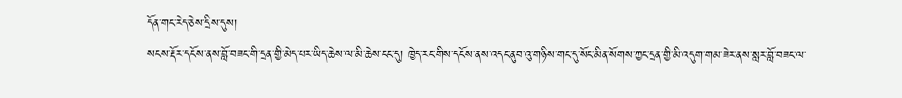དོན་གང་རེད་ཅེས་དྲིས་དུས།
སངས་རྡོར་དངོས་ནས་བློ་བཟང་གི་དྲན་གྱི་མེད་པར་ཡིད་ཆེས་ལ་མི་ཆེས་ངང་དུ། ཁྱེད་རང་གིས་དངོས་ནས་འདང་ནུབ་འུ་གཉིས་གང་དུ་སོང་མིན་སོགས་ཀྱང་དྲན་གྱི་མི་འདུག་གམ་ཟེར་ནས་སླར་བློ་བཟང་ལ་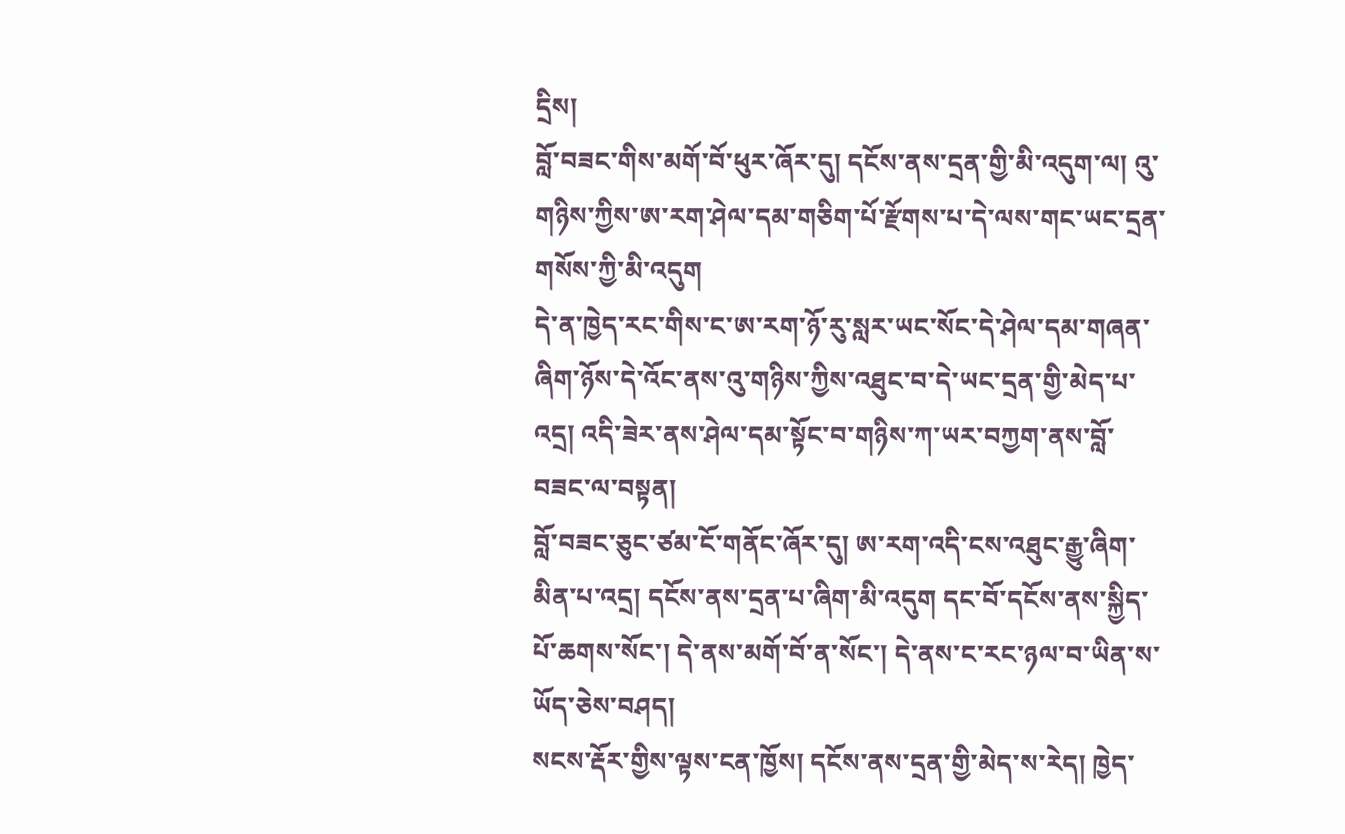དྲིས།
བློ་བཟང་གིས་མགོ་བོ་ཕུར་ཞོར་དུ། དངོས་ནས་དྲན་གྱི་མི་འདུག་ལ། འུ་གཉིས་ཀྱིས་ཨ་རག་ཤེལ་དམ་གཅིག་པོ་རྫོགས་པ་དེ་ལས་གང་ཡང་དྲན་གསོས་ཀྱི་མི་འདུག
དེ་ན་ཁྱེད་རང་གིས་ང་ཨ་རག་ཉོ་རུ་སླར་ཡང་སོང་དེ་ཤེལ་དམ་གཞན་ཞིག་ཉོས་དེ་འོང་ནས་འུ་གཉིས་ཀྱིས་འཐུང་བ་དེ་ཡང་དྲན་གྱི་མེད་པ་འདྲ། འདི་ཟེར་ནས་ཤེལ་དམ་སྟོང་བ་གཉིས་ཀ་ཡར་བཀྱག་ནས་བློ་བཟང་ལ་བསྟན།
བློ་བཟང་ཅུང་ཙམ་ངོ་གནོང་ཞོར་དུ། ཨ་རག་འདི་ངས་འཐུང་རྒྱུ་ཞིག་མིན་པ་འདྲ། དངོས་ནས་དྲན་པ་ཞིག་མི་འདུག དང་བོ་དངོས་ནས་སྐྱིད་པོ་ཆགས་སོང་། དེ་ནས་མགོ་བོ་ན་སོང་། དེ་ནས་ང་རང་ཉལ་བ་ཡིན་ས་ཡོད་ཅེས་བཤད།
སངས་རྡོར་གྱིས་ལྟས་ངན་ཁྱོས། དངོས་ནས་དྲན་གྱི་མེད་ས་རེད། ཁྱེད་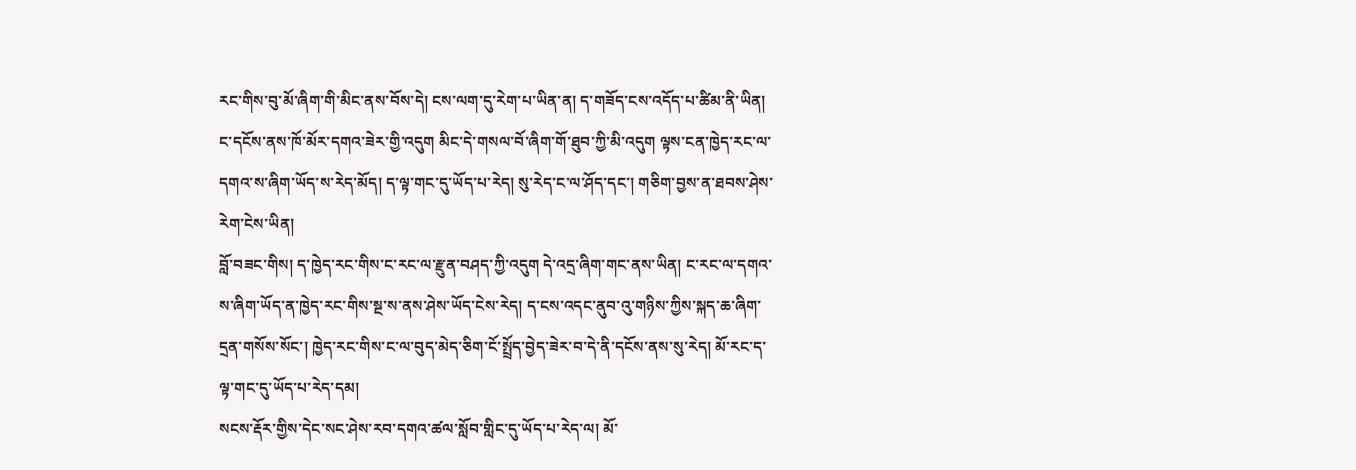རང་གིས་བུ་མོ་ཞིག་གི་མིང་ནས་བོས་དེ། ངས་ལག་དུ་རེག་པ་ཡིན་ན། ད་གཟོད་ངས་འདོད་པ་ཚིམ་ནི་ཡིན། ང་དངོས་ནས་ཁོ་མོར་དགའ་ཟེར་གྱི་འདུག མིང་དེ་གསལ་བོ་ཞིག་གོ་ཐུབ་ཀྱི་མི་འདུག ལྟས་ངན་ཁྱེད་རང་ལ་དགའ་ས་ཞིག་ཡོད་ས་རེད་མོད། ད་ལྟ་གང་དུ་ཡོད་པ་རེད། སུ་རེད་ང་ལ་ཤོད་དང་། གཅིག་བྱས་ན་ཐབས་ཤེས་རེག་ངེས་ཡིན།
བློ་བཟང་གིས། ད་ཁྱེད་རང་གིས་ང་རང་ལ་རྫུན་བཤད་ཀྱི་འདུག དེ་འདྲ་ཞིག་གང་ནས་ཡིན། ང་རང་ལ་དགའ་ས་ཞིག་ཡོད་ན་ཁྱེད་རང་གིས་སྔ་ས་ནས་ཤེས་ཡོད་ངེས་རེད། ད་ངས་འདང་ནུབ་འུ་གཉིས་ཀྱིས་སྐད་ཆ་ཞིག་དྲན་གསོས་སོང་། ཁྱེད་རང་གིས་ང་ལ་བུད་མེད་ཅིག་ངོ་སྤྲོད་བྱེད་ཟེར་བ་དེ་ནི་དངོས་ནས་སུ་རེད། མོ་རང་ད་ལྟ་གང་དུ་ཡོད་པ་རེད་དམ།
སངས་རྡོར་གྱིས་དེང་སང་ཤེས་རབ་དགའ་ཚལ་སློབ་གླིང་དུ་ཡོད་པ་རེད་ལ། མོ་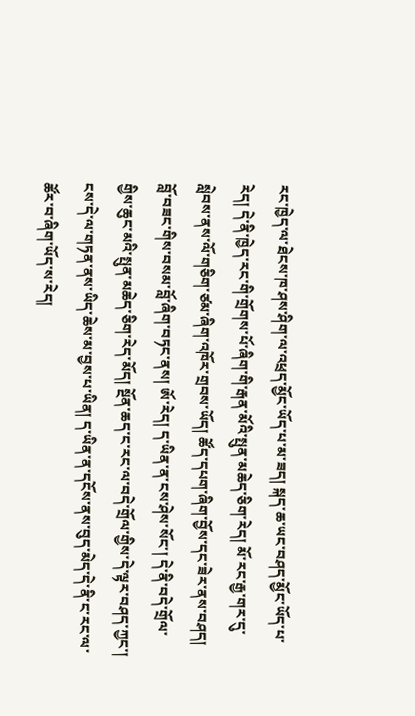རང་ཁྱེད་ལ་ཐེངས་ཁ་ཤས་ཤིག་ལ་འཕྲད་མྱོང་ཡོད་པ་མ་ཟད། སྐད་ཆ་ཡང་བཤད་མྱོང་ཡོད་པ་རེད། དེ་ནི་ཁྱེད་རང་གི་གྲོགས་པོ་ཞིག་གི་རྒན་མོའི་སྤུན་མཆེད་ཅིག་རེད། མོ་རང་རྒྱ་གར་དུ་སླེབས་ནས་ལོ་གཅིག་ཙམ་ཞིག་འཁོར་གྲབས་ཡོད། ཚོད་དཔག་ཞིག་བྱོས་དང་ཟེར་ནས་བཤད།
བློ་བཟང་གིས་བསམ་བློ་ཞིག་བཏང་ནས། ཨོ་རེད། ད་ཡིན་ན་ངས་ཤེས་སོང་། དེ་ནི་བདེ་གྲོལ་གྱིས་ཆུང་མའི་སྤུན་མཆེད་ཅིག་རེད་མོད། སྔོན་ཆད་ང་རང་ལ་བདེ་གྲོལ་གྱིས་དེ་ལྟར་བཤད་ཀྱང་། ངས་དེ་ལ་གཏན་ནས་ཡིད་ཆེས་མ་བྱས་པ་ཡིན། ད་ཡིན་ན་དངོས་ནས་བུད་མེད་དེ་ནི་ང་རང་ལ་ཚོར་བ་ཞིག་ཡོད་ས་རེད།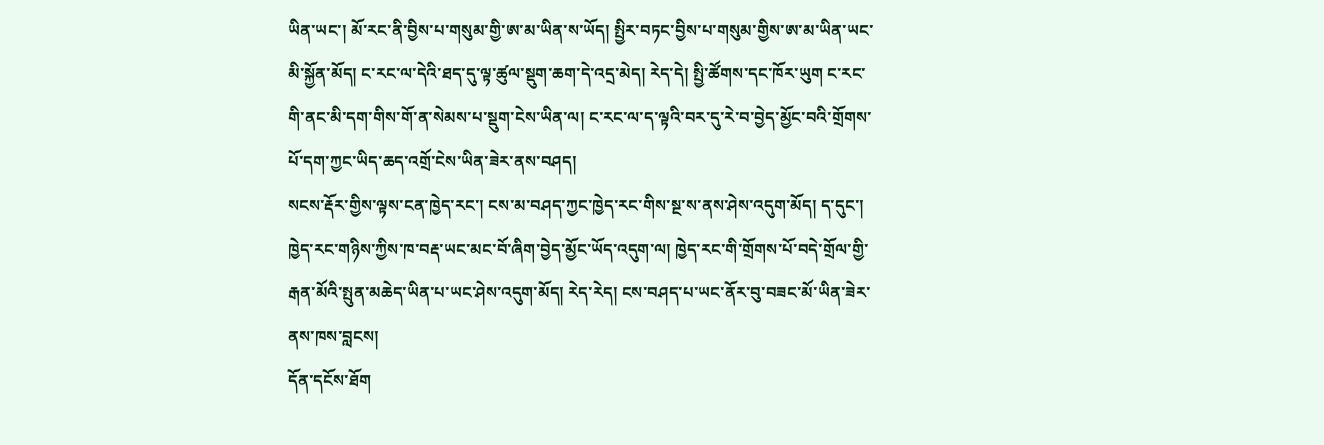ཡིན་ཡང་། མོ་རང་ནི་བྱིས་པ་གསུམ་གྱི་ཨ་མ་ཡིན་ས་ཡོད། སྤྱིར་བཏང་བྱིས་པ་གསུམ་གྱིས་ཨ་མ་ཡིན་ཡང་མི་སྐྱོན་མོད། ང་རང་ལ་དེའི་ཐད་དུ་ལྟ་ཚུལ་སྡུག་ཆག་དེ་འདྲ་མེད། རེད་དེ། སྤྱི་ཚོགས་དང་ཁོར་ཡུག ང་རང་གི་ནང་མི་དག་གིས་གོ་ན་སེམས་པ་སྡུག་ངེས་ཡིན་ལ། ང་རང་ལ་ད་ལྟའི་བར་དུ་རེ་བ་བྱེད་མྱོང་བའི་གྲོགས་པོ་དག་ཀྱང་ཡིད་ཆད་འགྲོ་ངེས་ཡིན་ཟེར་ནས་བཤད།
སངས་རྡོར་གྱིས་ལྟས་ངན་ཁྱེད་རང་། ངས་མ་བཤད་ཀྱང་ཁྱེད་རང་གིས་སྔ་ས་ནས་ཤེས་འདུག་མོད། ད་དུང་། ཁྱེད་རང་གཉིས་ཀྱིས་ཁ་བརྡ་ཡང་མང་བོ་ཞིག་བྱེད་མྱོང་ཡོད་འདུག་ལ། ཁྱེད་རང་གི་གྲོགས་པོ་བདེ་གྲོལ་གྱི་རྒན་མོའི་སྤུན་མཆེད་ཡིན་པ་ཡང་ཤེས་འདུག་མོད། རེད་རེད། ངས་བཤད་པ་ཡང་ནོར་བུ་བཟང་མོ་ཡིན་ཟེར་ནས་ཁས་བླངས།
དོན་དངོས་ཐོག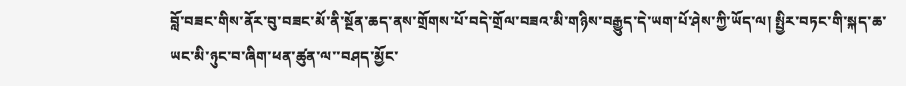བློ་བཟང་གིས་ནོར་བུ་བཟང་མོ་ནི་སྔོན་ཆད་ནས་གྲོགས་པོ་བདེ་གྲོལ་བཟའ་མི་གཉིས་བརྒྱུད་དེ་ཡག་པོ་ཤེས་ཀྱི་ཡོད་ལ། སྤྱིར་བཏང་གི་སྐད་ཆ་ཡང་མི་ཉུང་བ་ཞིག་ཕན་ཚུན་ལ་་བཤད་མྱོང་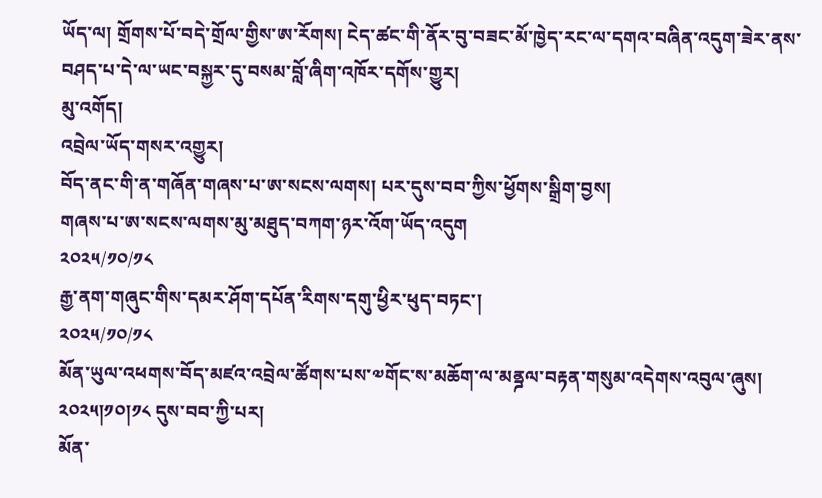ཡོད་ལ། གྲོགས་པོ་བདེ་གྲོལ་གྱིས་ཨ་རོགས། ངེད་ཚང་གི་ནོར་བུ་བཟང་མོ་ཁྱེད་རང་ལ་དགའ་བཞིན་འདུག་ཟེར་ནས་བཤད་པ་དེ་ལ་ཡང་བསྐྱར་དུ་བསམ་བློ་ཞིག་འཁོར་དགོས་གྱུར།
མུ་འགོད།
འབྲེལ་ཡོད་གསར་འགྱུར།
བོད་ནང་གི་ན་གཞོན་གཞས་པ་ཨ་སངས་ལགས། པར་དུས་བབ་ཀྱིས་ཕྱོགས་སྒྲིག་བྱས།
གཞས་པ་ཨ་སངས་ལགས་མུ་མཐུད་བཀག་ཉར་འོག་ཡོད་འདུག
༢༠༢༥/༡༠/༡༨
རྒྱ་ནག་གཞུང་གིས་དམར་ཤོག་དཔོན་རིགས་དགུ་ཕྱིར་ཕུད་བཏང་།
༢༠༢༥/༡༠/༡༨
མོན་ཡུལ་འཕགས་བོད་མཛའ་འབྲེལ་ཚོགས་པས་༧གོང་ས་མཆོག་ལ་མནྜལ་བརྟན་གསུམ་འདེགས་འབུལ་ཞུས། ༢༠༢༥།༡༠།༡༨ དུས་བབ་ཀྱི་པར།
མོན་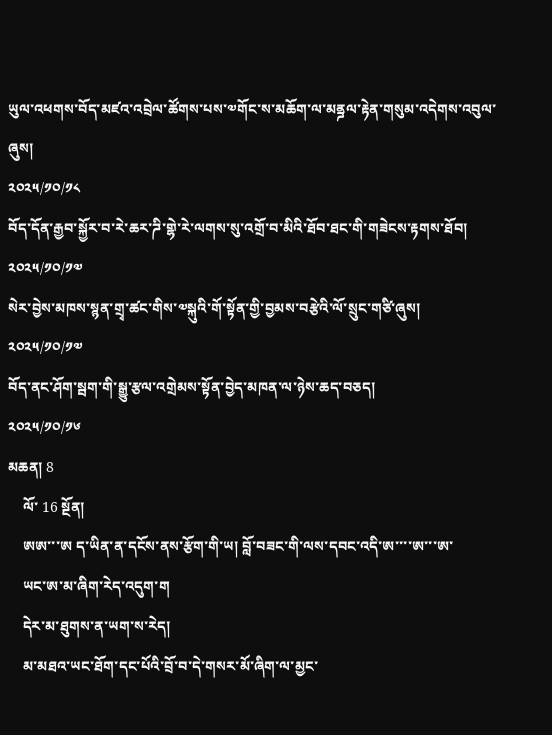ཡུལ་འཕགས་བོད་མཛའ་འབྲེལ་ཚོགས་པས་༧གོང་ས་མཆོག་ལ་མནྜལ་རྟེན་གསུམ་འདེགས་འབུལ་ཞུས།
༢༠༢༥/༡༠/༡༨
བོད་དོན་རྒྱབ་སྐྱོར་བ་རེ་ཆར་ཌི་གྷེ་རེ་ལགས་སུ་འགྲོ་བ་མིའི་ཐོབ་ཐང་གི་གཟེངས་རྟགས་ཐོབ།
༢༠༢༥/༡༠/༡༧
སེར་བྱེས་མཁས་སྙན་གྲྭ་ཚང་གིས་༧སྐུའི་གོ་སྟོན་གྱི་བྱམས་བརྩེའི་ལོ་སྲུང་གཙི་ཞུས།
༢༠༢༥/༡༠/༡༧
བོད་ནང་ཤོག་སྦག་གི་སྒྱུ་རྩལ་འགྲེམས་སྟོན་བྱེད་མཁན་ལ་ཉེས་ཆད་བཅད།
༢༠༢༥/༡༠/༡༦
མཆན། 8
    ལོ་ 16 སྔོན།
    ཨཨ་་་ཨ ད་ཡིན་ན་དངོས་ནས་རྩོག་གི་ཡ། བློ་བཟང་གི་ལས་དབང་འདི་ཨ་་་་ཨ་་་ཨ་
    ཡང་ཨ་མ་ཞིག་རེད་འདུག་ག
    དེར་མ་ཐུགས་ན་ཡག་ས་རེད།
    མ་མཐའ་ཡང་ཐོག་དང་པོའི་བྲོ་བ་དེ་གསར་མོ་ཞིག་ལ་མྱང་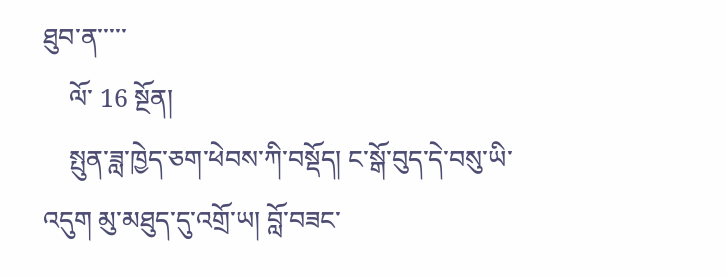ཐུབ་ན་་་་་
    ལོ་ 16 སྔོན།
    སྤུན་ཟླ་ཁྱེད་ཅག་ཕེབས་ཀི་བསྡོད། ང་སྒོ་བུད་དེ་བསུ་ཡི་འདུག མུ་མཐུད་དུ་འགྲོ་ཡ། བློ་བཟང་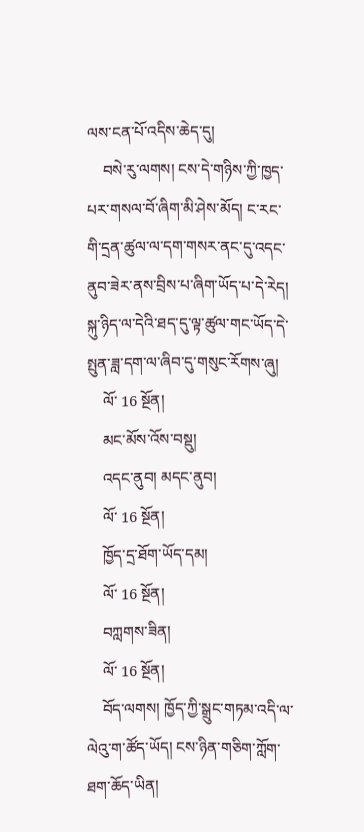ལས་ངན་པོ་འདིས་ཆེད་དུ།
    བསེ་རུ་ལགས། ངས་དེ་གཉིས་ཀྱི་ཁྱད་པར་གསལ་བོ་ཞིག་མི་ཤེས་མོད། ང་རང་གི་དྲན་ཚུལ་ལ་དག་གསར་ནང་དུ་འདང་ནུབ་ཟེར་ནས་བྲིས་པ་ཞིག་ཡོད་པ་དེ་རེད། སྐུ་ཉིད་ལ་དེའི་ཐད་དུ་ལྟ་ཚུལ་གང་ཡོད་དེ་སྤུན་ཟླ་དག་ལ་ཞིབ་དུ་གསུང་རོགས་ཞུ།
    ལོ་ 16 སྔོན།
    མང་མོས་འོས་བསྡུ།
    འདང་ནུབ། མདང་ནུབ།
    ལོ་ 16 སྔོན།
    ཁྱོད་དྲ་ཐོག་ཡོད་དམ།
    ལོ་ 16 སྔོན།
    བཀླགས་ཟིན།
    ལོ་ 16 སྔོན།
    བོད་ལགས། ཁྱོད་ཀྱི་སྒྲུང་གཏམ་འདི་ལ་ལེའུ་ག་ཚོད་ཡོད། ངས་ཉིན་གཅིག་ཀློག་ཐག་ཆོད་ཡིན།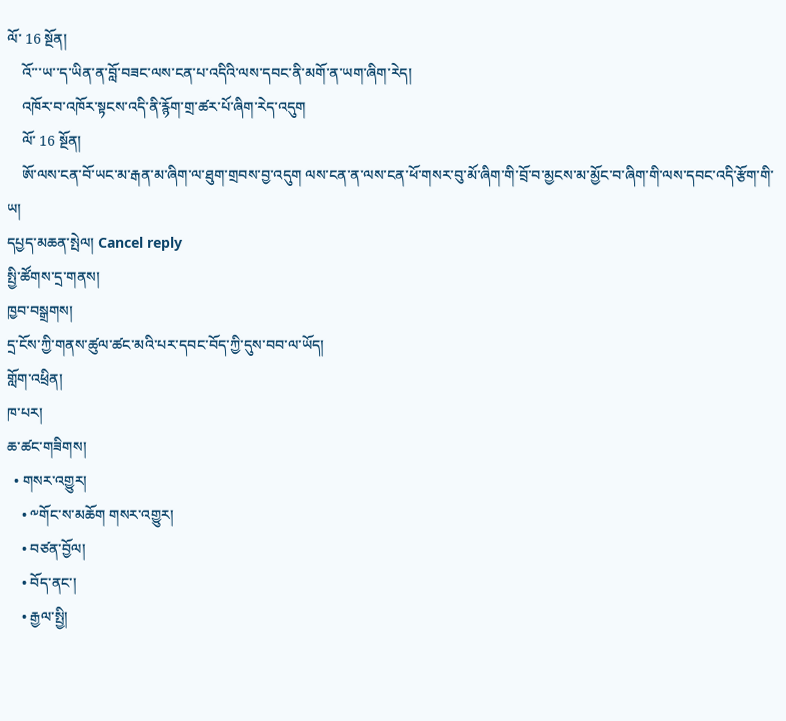ལོ་ 16 སྔོན།
    འོ་་་ཡ་་ད་ཡིན་ན་བློ་བཟང་ལས་ངན་པ་འདིའི་ལས་དབང་ནི་མགོ་ན་ཡག་ཞིག་རེད།
    འཁོར་བ་འཁོར་སྟངས་འདི་ནི་རྙོག་གྲ་ཚར་པོ་ཞིག་རེད་འདུག
    ལོ་ 16 སྔོན།
    ཨོ་ལས་ངན་བོ་ཡང་མ་རྒན་མ་ཞིག་ལ་ཐུག་གྲབས་བྱ་འདུག ལས་ངན་ན་ལས་ངན་ཕོ་གསར་བུ་མོ་ཞིག་གི་བྲོ་བ་མྱངས་མ་མྱོང་བ་ཞིག་གི་ལས་དབང་འདི་རྩོག་གི་ཡ།
དཔྱད་མཆན་སྤེལ། Cancel reply
སྤྱི་ཚོགས་དྲ་གནས།
ཁྱབ་བསྒྲགས།
དྲ་ངོས་ཀྱི་གནས་ཚུལ་ཚང་མའི་པར་དབང་བོད་ཀྱི་དུས་བབ་ལ་ཡོད།
གློག་འཕྲིན།
ཁ་པར།
ཆ་ཚང་གཟིགས།
  • གསར་འགྱུར།
    • ༸གོང་ས་མཆོག གསར་འགྱུར།
    • བཙན་བྱོལ།
    • བོད་ནང་།
    • རྒྱལ་སྤྱི།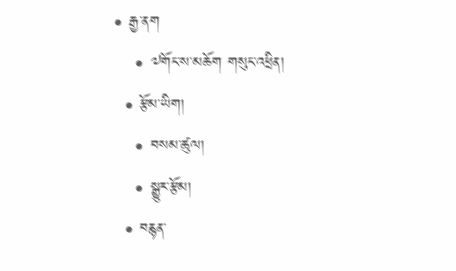• རྒྱ་ནག
    • ༧གོང་ས་མཆོག གསུང་འཕྲིན།
  • རྩོམ་ཡིག།
    • བསམ་ཚུལ།
    • སྒྱུར་རྩོམ།
  • བརྙན་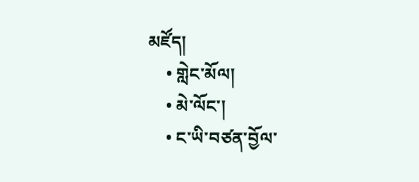མཛོད།
    • གླེང་མོལ།
    • མེ་ལོང་།
    • ང་ཡི་བཙན་བྱོལ་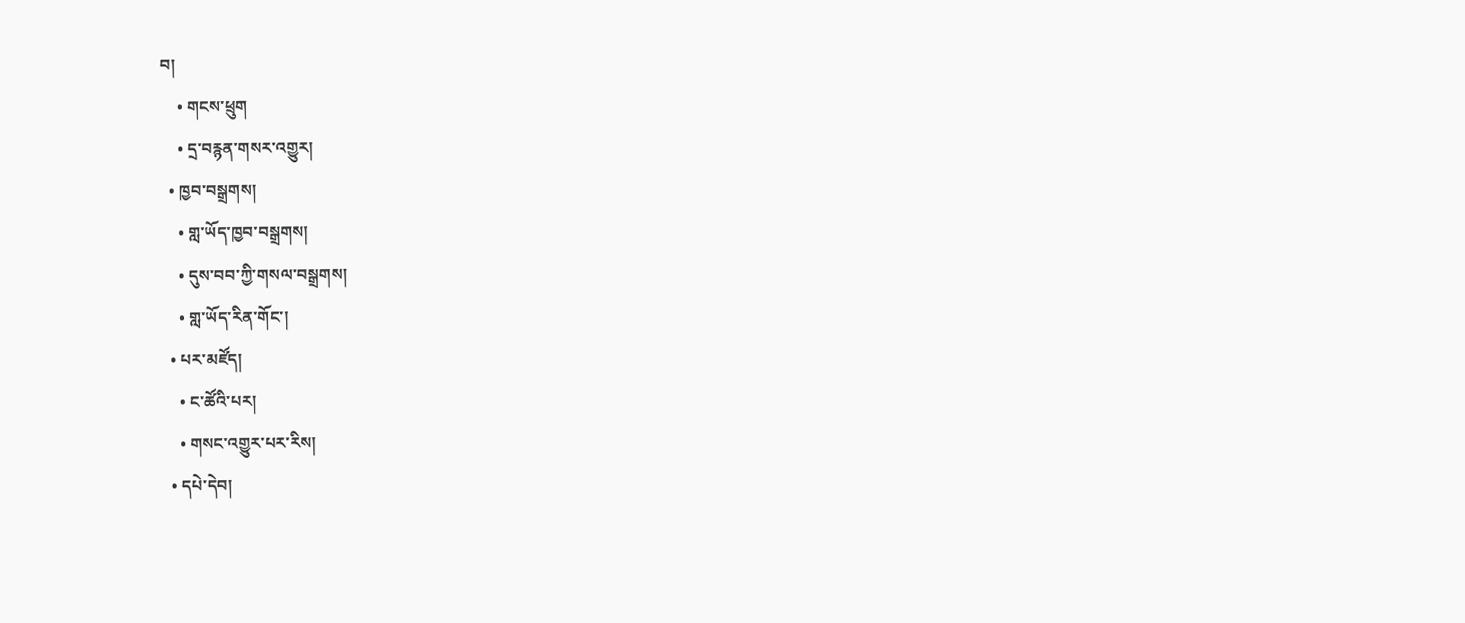བ།
    • གངས་ཕྲུག
    • དྲ་བརྙན་གསར་འགྱུར།
  • ཁྱབ་བསྒྲགས།
    • གླ་ཡོད་ཁྱབ་བསྒྲགས།
    • དུས་བབ་ཀྱི་གསལ་བསྒྲགས།
    • གླ་ཡོད་རིན་གོང་།
  • པར་མཛོད།
    • ང་ཚོའི་པར།
    • གསང་འགྱུར་པར་རིས།
  • དཔེ་དེབ།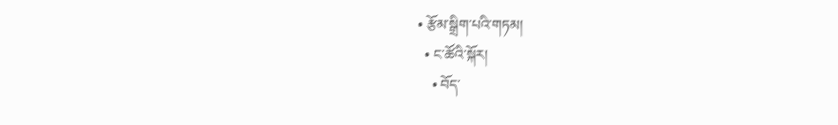• རྩོམ་སྒྲིག་པའི་གཏམ།
  • ང་ཚོའི་སྐོར།
    • བོད་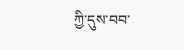ཀྱི་དུས་བབ་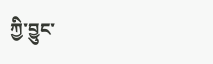ཀྱི་བྱུང་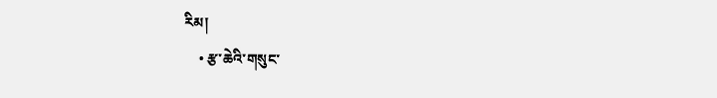རིམ།
    • རྩ་ཆེའི་གསུང་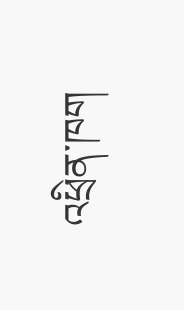འཕྲིན་ཁག